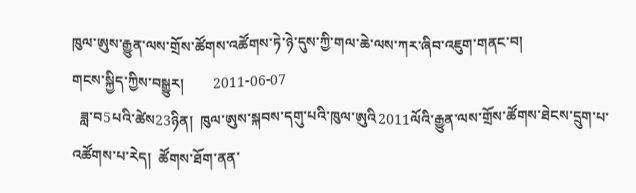ཁུལ་ཨུས་རྒྱུན་ལས་གྲོས་ཚོགས་འཚོགས་ཏེ་ཉེ་དུས་ཀྱི་གལ་ཆེ་ལས་ཀར་ཞིབ་འཇུག་གནང་བ།
གངས་སྐྱིད་ཀྱིས་བསྒྱུར།        2011-06-07
  ཟླ་བ5པའི་ཚེས23ཉིན།  ཁུལ་ཨུས་སྐབས་དགུ་པའི་ཁུལ་ཨུའི2011ལོའི་རྒྱུན་ལས་གྲོས་ཚོགས་ཐེངས་དྲུག་པ་འཚོགས་པ་རེད།  ཚོགས་ཐོག་ནན་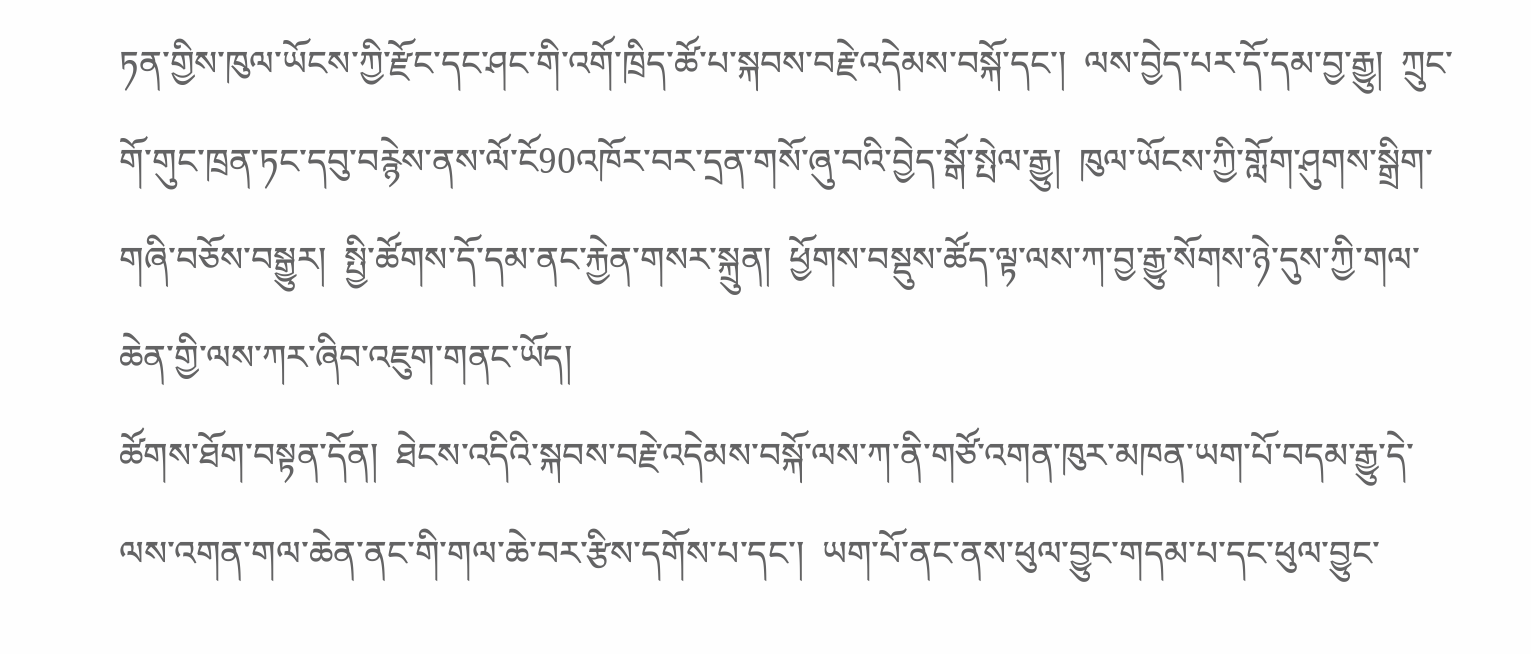ཏན་གྱིས་ཁུལ་ཡོངས་ཀྱི་རྫོང་དང་ཤང་གི་འགོ་ཁྲིད་ཚོ་པ་སྐབས་བརྗེ་འདེམས་བསྐོ་དང་།  ལས་བྱེད་པར་དོ་དམ་བྱ་རྒྱུ།  ཀྲུང་གོ་གུང་ཁྲན་ཏང་དབུ་བརྙེས་ནས་ལོ་ངོ90འཁོར་བར་དྲན་གསོ་ཞུ་བའི་བྱེད་སྒོ་སྤེལ་རྒྱུ།  ཁུལ་ཡོངས་ཀྱི་གློག་ཤུགས་སྒྲིག་གཞི་བཅོས་བསྒྱུར།  སྤྱི་ཚོགས་དོ་དམ་ནང་རྐྱེན་གསར་སྐྲུན།  ཕྱོགས་བསྡུས་ཚོད་ལྟ་ལས་ཀ་བྱ་རྒྱུ་སོགས་ཉེ་དུས་ཀྱི་གལ་ཆེན་གྱི་ལས་ཀར་ཞིབ་འཇུག་གནང་ཡོད།
ཚོགས་ཐོག་བསྟན་དོན།  ཐེངས་འདིའི་སྐབས་བརྗེ་འདེམས་བསྐོ་ལས་ཀ་ནི་གཙོ་འགན་ཁུར་མཁན་ཡག་པོ་བདམ་རྒྱུ་དེ་ལས་འགན་གལ་ཆེན་ནང་གི་གལ་ཆེ་བར་རྩིས་དགོས་པ་དང་།  ཡག་པོ་ནང་ནས་ཕུལ་བྱུང་གདམ་པ་དང་ཕུལ་བྱུང་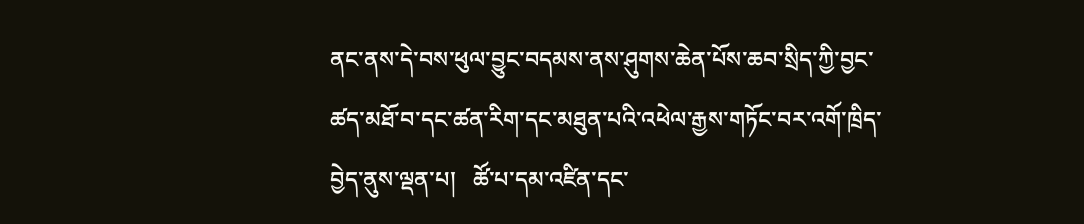ནང་ནས་དེ་བས་ཕུལ་བྱུང་བདམས་ནས་ཤུགས་ཆེན་པོས་ཆབ་སྲིད་ཀྱི་བྱང་ཚད་མཐོ་བ་དང་ཚན་རིག་དང་མཐུན་པའི་འཕེལ་རྒྱས་གཏོང་བར་འགོ་ཁྲིད་བྱེད་ནུས་ལྡན་པ།   ཚོ་པ་དམ་འཛིན་དང་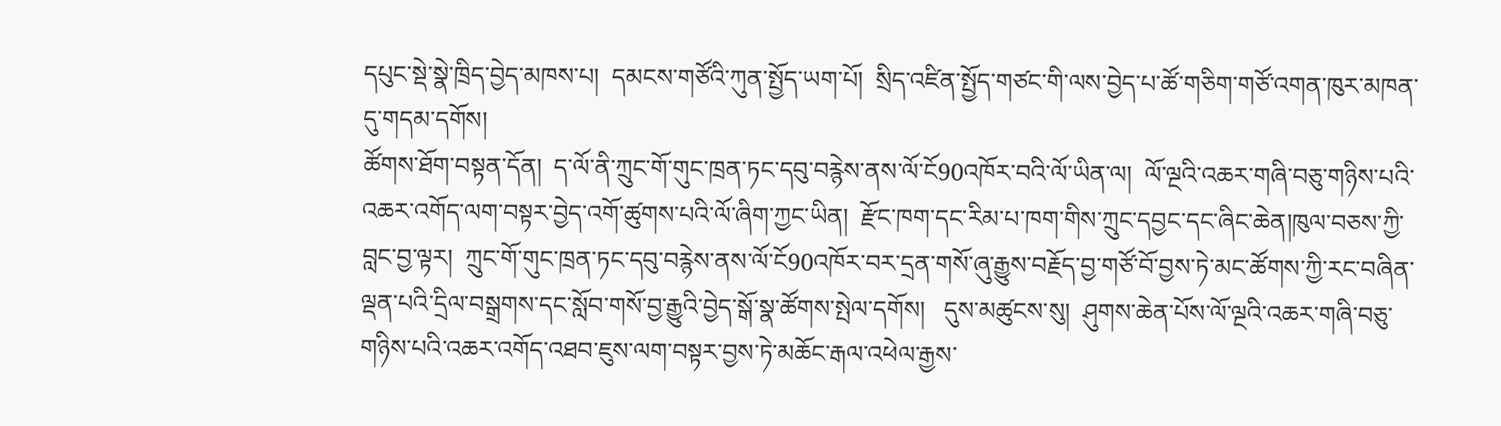དཔུང་སྡེ་སྣེ་ཁྲིད་བྱེད་མཁས་པ།  དམངས་གཙོའི་ཀུན་སྤྱོད་ཡག་པོ།  སྲིད་འཛིན་སྤྱོད་གཙང་གི་ལས་བྱེད་པ་ཚོ་གཅིག་གཙོ་འགན་ཁུར་མཁན་དུ་གདམ་དགོས།
ཚོགས་ཐོག་བསྟན་དོན།  ད་ལོ་ནི་ཀྲུང་གོ་གུང་ཁྲན་ཏང་དབུ་བརྙེས་ནས་ལོ་ངོ90འཁོར་བའི་ལོ་ཡིན་ལ།  ལོ་ལྔའི་འཆར་གཞི་བཅུ་གཉིས་པའི་འཆར་འགོད་ལག་བསྟར་བྱེད་འགོ་ཚུགས་པའི་ལོ་ཞིག་ཀྱང་ཡིན།  རྫོང་ཁག་དང་རིམ་པ་ཁག་གིས་ཀྲུང་དབྱང་དང་ཞིང་ཆེན།ཁུལ་བཅས་ཀྱི་བླང་བྱ་ལྟར།  ཀྲུང་གོ་གུང་ཁྲན་ཏང་དབུ་བརྙེས་ནས་ལོ་ངོ90འཁོར་བར་དྲན་གསོ་ཞུ་རྒྱུས་བརྗོད་བྱ་གཙོ་བོ་བྱས་ཏེ་མང་ཚོགས་ཀྱི་རང་བཞིན་ལྡན་པའི་དྲིལ་བསྒྲགས་དང་སློབ་གསོ་བྱ་རྒྱུའི་བྱེད་སྒོ་སྣ་ཚོགས་སྤེལ་དགོས།   དུས་མཚུངས་སུ།  ཤུགས་ཆེན་པོས་ལོ་ལྔའི་འཆར་གཞི་བཅུ་གཉིས་པའི་འཆར་འགོད་འཐབ་ཇུས་ལག་བསྟར་བྱས་ཏེ་མཆོང་རྒལ་འཕེལ་རྒྱས་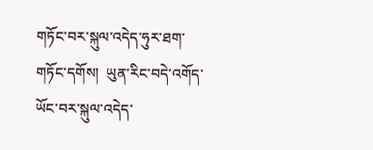གཏོང་བར་སྐུལ་འདེད་ཧུར་ཐག་གཏོང་དགོས།  ཡུན་རིང་བདེ་འགོད་ཡོང་བར་སྐུལ་འདེད་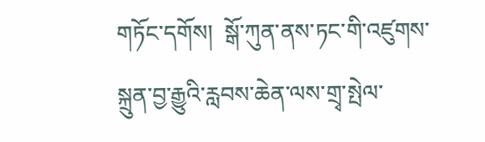གཏོང་དགོས།  སྒོ་ཀུན་ནས་ཏང་གི་འཛུགས་སྐྲུན་བྱ་རྒྱུའི་རླབས་ཆེན་ལས་གྲྭ་སྤེལ་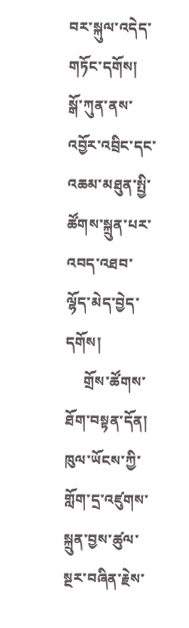བར་སྐུལ་འདེད་གཏོང་དགོས།  སྒོ་ཀུན་ནས་འབྱོར་འབྲིང་དང་འཆམ་མཐུན་སྤྱི་ཚོགས་སྐྲུན་པར་འབད་འཐབ་ལྷོད་མེད་བྱེད་དགོས།
     གྲོས་ཚོགས་ཐོག་བསྟན་དོན།   ཁུལ་ཡོངས་ཀྱི་གློག་དྲ་འཛུགས་སྐྲུན་བྱས་ཚུལ་སྔར་བཞིན་རྗེས་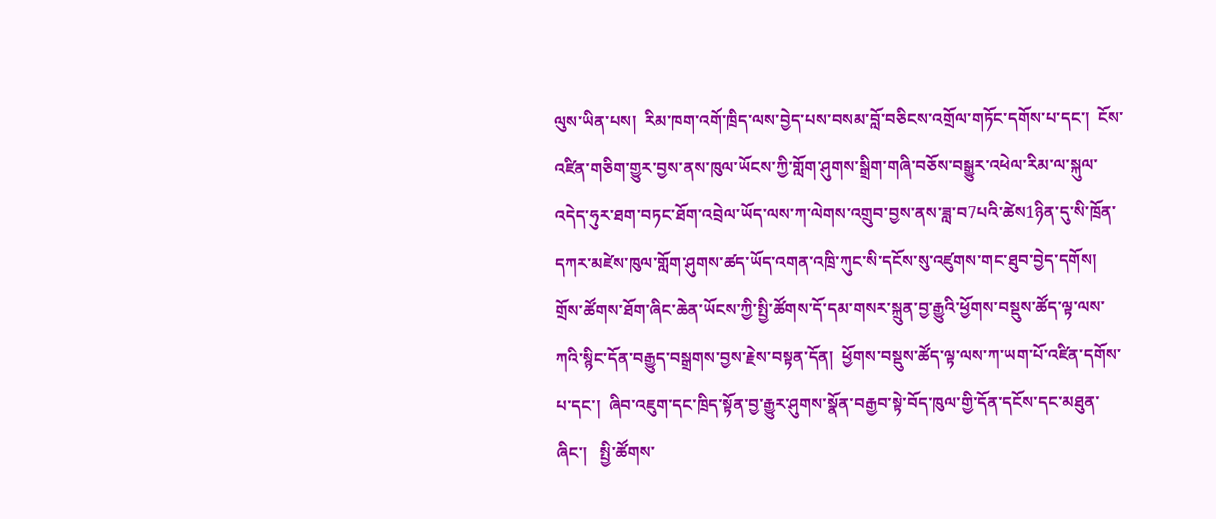ལུས་ཡིན་པས།  རིམ་ཁག་འགོ་ཁྲིད་ལས་བྱེད་པས་བསམ་བློ་བཅིངས་འགྲོལ་གཏོང་དགོས་པ་དང་།  ངོས་འཛིན་གཅིག་གྱུར་བྱས་ནས་ཁུལ་ཡོངས་ཀྱི་གློག་ཤུགས་སྒྲིག་གཞི་བཅོས་བསྒྱུར་འཕེལ་རིམ་ལ་སྐུལ་འདེད་ཧུར་ཐག་བཏང་ཐོག་འབྲེལ་ཡོད་ལས་ཀ་ལེགས་འགྲུབ་བྱས་ནས་ཟླ་བ7པའི་ཚེས1ཉིན་དུ་སི་ཁྲོན་དཀར་མཛེས་ཁུལ་གློག་ཤུགས་ཚད་ཡོད་འགན་འཁྲི་ཀུང་སི་དངོས་སུ་འཛུགས་གང་ཐུབ་བྱེད་དགོས།
གྲོས་ཚོགས་ཐོག་ཞིང་ཆེན་ཡོངས་ཀྱི་སྤྱི་ཚོགས་དོ་དམ་གསར་སྐྲུན་བྱ་རྒྱུའི་ཕྱོགས་བསྡུས་ཚོད་ལྟ་ལས་ཀའི་སྙིང་དོན་བརྒྱུད་བསྒྲགས་བྱས་རྗེས་བསྟན་དོན།  ཕྱོགས་བསྡུས་ཚོད་ལྟ་ལས་ཀ་ཡག་པོ་འཛིན་དགོས་པ་དང་།  ཞིབ་འཇུག་དང་ཁྲིད་སྟོན་བྱ་རྒྱུར་ཤུགས་སྣོན་བརྒྱབ་སྟེ་བོད་ཁུལ་གྱི་དོན་དངོས་དང་མཐུན་ཞིང་།   སྤྱི་ཚོགས་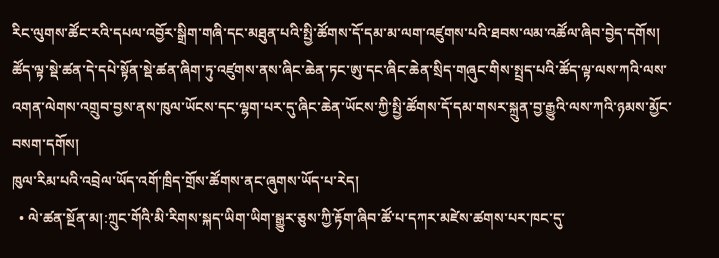རིང་ལུགས་ཚོང་རའི་དཔལ་འབྱོར་སྒྲིག་གཞི་དང་མཐུན་པའི་སྤྱི་ཚོགས་དོ་དམ་མ་ལག་འཛུགས་པའི་ཐབས་ལམ་འཚོལ་ཞིབ་བྱེད་དགོས།  ཚོད་ལྟ་སྡེ་ཚན་དེ་དཔེ་སྟོན་སྡེ་ཚན་ཞིག་ཏུ་འཛུགས་ནས་ཞིང་ཆེན་ཏང་ཨུ་དང་ཞིང་ཆེན་སྲིད་གཞུང་གིས་སྤྲད་པའི་ཚོད་ལྟ་ལས་ཀའི་ལས་འགན་ལེགས་འགྲུབ་བྱས་ནས་ཁུལ་ཡོངས་དང་ལྷག་པར་དུ་ཞིང་ཆེན་ཡོངས་ཀྱི་སྤྱི་ཚོགས་དོ་དམ་གསར་སྐྲུན་བྱ་རྒྱུའི་ལས་ཀའི་ཉམས་མྱོང་བསག་དགོས།
ཁུལ་རིམ་པའི་འབྲེལ་ཡོད་འགོ་ཁྲིད་གྲོས་ཚོགས་ནང་ཞུགས་ཡོད་པ་རེད།
  • ལེ་ཚན་སྔོན་མ།:ཀྲུང་གོའི་མི་རིགས་སྐད་ཡིག་ཡིག་སྒྱུར་ཅུས་ཀྱི་རྟོག་ཞིབ་ཚོ་པ་དཀར་མཛེས་ཚགས་པར་ཁང་དུ་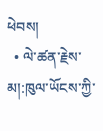ཕེབས།
  • ལེ་ཚན་རྗེས་མ།:ཁུལ་ཡོངས་ཀྱི་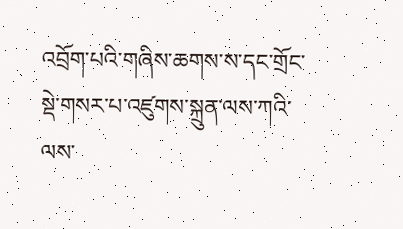འབྲོག་པའི་གཞིས་ཆགས་ས་དང་གྲོང་སྡེ་གསར་པ་འཛུགས་སྐྲུན་ལས་ཀའི་ལས་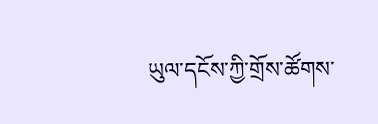ཡུལ་དངོས་ཀྱི་གྲོས་ཚོགས་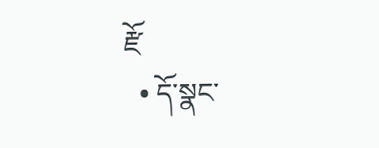རྫོ
  • དོ་སྣང་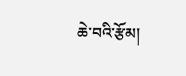ཆེ་བའི་རྩོམ།